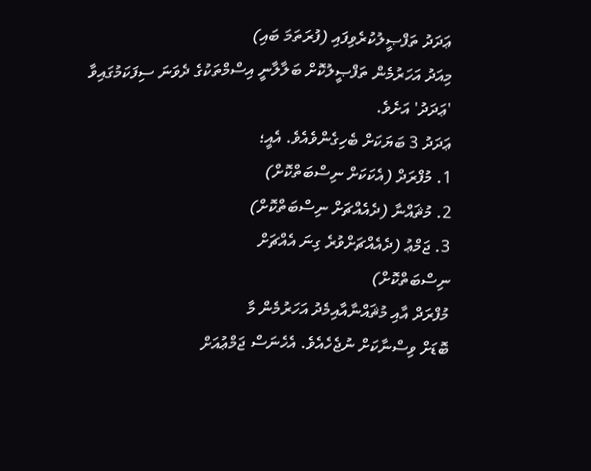ޢަދަދު ތަފްޞީލުކުރެވިފައި (ފުރަތަމަ ބައި)
މިއަދު އަހަރުމެން ތަފްޞީލުކޮށް ބަލާލާނީ އިސްމްތަކުގެ ދެވަނަ ސިފަކަމުގައިވާ
'ޢަދަދު' އަށެވެ.
ޢަދަދު 3 ބަޔަކަށް ބެހިގެންވެއެވެ. އެއީ؛
1. މުފްރަދް (އެކަކަށް ނިސްބަތްކޮށް)
2. މުޘައްނާ (ދެއެއްޗަށް ނިސްބަތްކޮށް)
3. ޖަމްޢު (ދެއެއްޗަށްވުރެ ގިނަ އެއްޗަށް
ނިސްބަތްކޮށް)
މުފްރަދް އާއި މުޘައްނާއާއިމެދު އަހަރުމެން މާ
ބޮޑަށް ވިސްނާކަށް ނުޖެހެއެވެ. އެހެނަސް ޖަމްޢުއަށް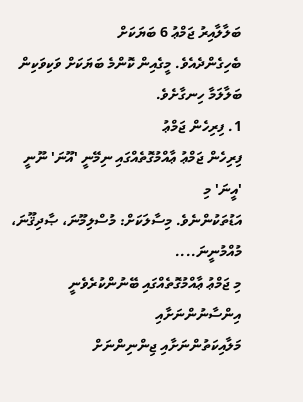ބަލާލާއިރު ޖަމްޢު 6 ބަޔަކަށް
ބެހިގެންދެއެވެ. މީގެއިން ކޮންމެ ބަޔަކަށް ވަކިވަކިން ބަލާލަމާ ހިނގާށެވެ.
1. ފިރިހެން ޖަމްޢު
ފިރިހެން ޖަމްޢު ޢާއްމުގޮތެއްގައި ނިމޭނީ 'އޫނަ' ނޫނީ 'އީނަ' މި
އަޑުތަކުންނެވެ. މިސާލަކަށް: މުސްލިމޫނަ، ޞާދިޤޫނަ، މުއްމުނީނަ....
މި ޖަމްޢު ޢާއްމުގޮތެއްގައި ބޭނުންކުރެވެނީ އިންސާނުންނަށާއި
މަލާއިކަތުންނަށާއި ޖިންނިންނަށް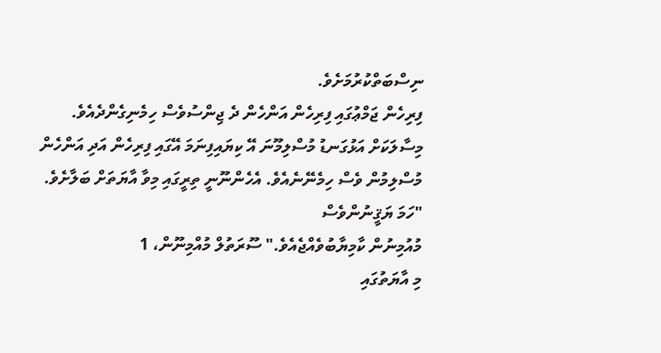ނިސްބަތްކުރުމަށެވެ.
ފިރިހެން ޖަމްޢުގައި ފިރިހެން އަންހެން ދެ ޖިންސުވެސް ހިމެނިގެންދެއެވެ.
މިސާލަކަށް އަޅުގަނޑު މުސްލިމޫނަ އޭ ކިޔައިފިނަމަ އޭގައި ފިރިހެން އަދި އަންހެން
މުސްލިމުން ވެސް ހިމެނޭނެއެވެ. އެހެންނޫނީ ތިރީގައި މިވާ އާޔަތަށް ބަލާށެވެ.
"ހަމަ ޔަޤީނުންވެސް
މުއުމިނުން ކާމިޔާބުވެއްޖެއެވެ." ސޫރަތުލް މުއްމިނޫން، 1
މި އާޔަތުގައި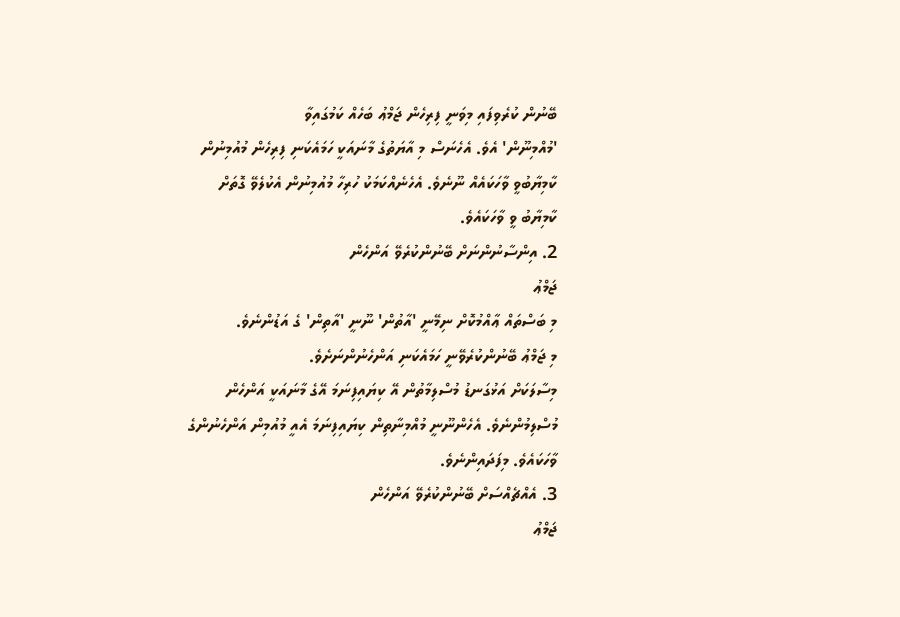ބޭނުން ކުރެވިފައި މިވަނީ ފިރިހެން ޖަމްޢު ބަހެއް ކަމުގައިވާ
'މުއްމިނޫން' އެވެ. އެހެނަސް މި އާޔަތުގެ މާނައަކީ ހަމައެކަނި ފިރިހެން މުއުމިނުން
ކާމިޔާބުވީ ވާހަކައެއް ނޫނެވެ. އެހެނެއްކަމަކު ހުރިހާ މުއުމިނުން އެކުލެވޭ ގޮތަށް
ކާމިޔާބު ވީ ވާހަކައެވެ.
2. އިންސާނުންނަށް ބޭނުންކުރެވޭ އަންހެން
ޖަމްޢު
މި ބަސްތައް ޢާއްމުކޮށް ނިމޭނީ 'އާތުން' ނޫނީ 'އާތިން' ގެ އަޑުންނެވެ.
މި ޖަމްޢު ބޭނުންކުރެވޭނީ ހަމައެކަނި އަންހެނުންނަށެވެ.
މިސާލަކަށް އަޅުގަނޑު މުސްލިމާތުން އޭ ކިޔައިފިނަމަ އޭގެ މާނައަކީ އަންހެން
މުސްލިމުންނެވެ. އެހެންނޫނީ މުއްމިނާތިން ކިޔައިފިނަމަ އެއީ މުއުމިން އަންހެނުންގެ
ވާހަކައެވެ. މިފަދައިންނެވެ.
3. އެއްޗެއްސަށް ބޭނުންކުރެވޭ އަންހެން
ޖަމްޢު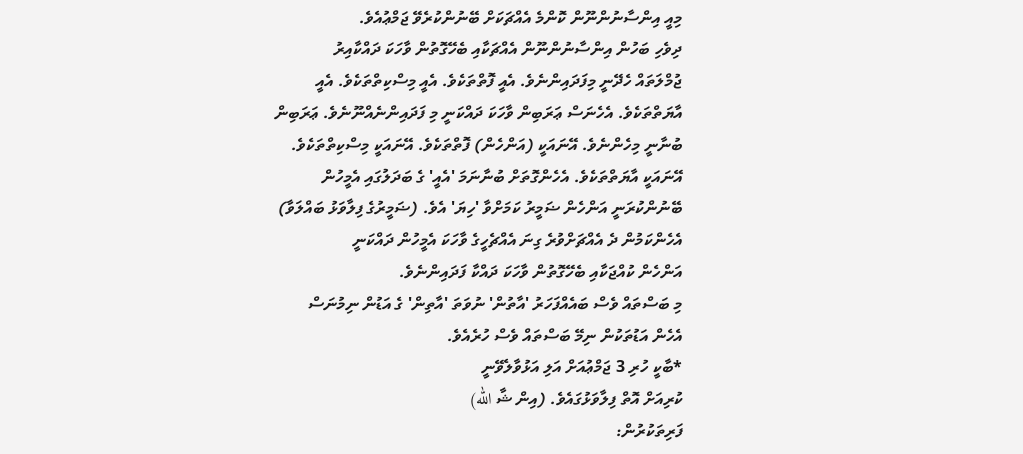މިއީ އިންސާނުންނޫން ކޮންމެ އެއްޗަކަށް ބޭނުންކުރެވޭ ޖަމްޢުއެވެ.
ދިވެހި ބަހުން އިންސާނުންނޫން އެއްޗަކާއި ބެހޭގޮތުން ވާހަކަ ދައްކާއިރު
ޖުމްލަތައް ހެދޭނީ މިފަދައިންނެވެ. އެއީ ފޮތްތަކެވެ. އެއީ މިސްކިތްތަކެވެ. އެއީ
އާޔަތްތަކެވެ. އެހެނަސް ޢަރަބިން ވާހަކަ ދައްކަނީ މި ފަދައިންނެއްނޫނެވެ. ޢަރަބިން
ބުނާނީ މިހެންނެވެ. އޭނައަކީ (އަންހެން) ފޮތްތަކެވެ. އޭނައަކީ މިސްކިތްތަކެވެ.
އޭނައަކީ އާޔަތްތަކެވެ. އެހެންގޮތަށް ބުނާނަމަ 'އެއީ' ގެ ބަދަލުގައި އެމީހުން
ބޭނުންކުރަނީ އަންހެން ޟަމީރު ކަމަށްވާ 'ހިޔަ' އެވެ. (ޟަމީރުގެ ފިލާވަޅު ބައްލަވާ)
އެހެންކަމުން ދެ އެއްޗަށްވުރެ ގިނަ އެއްޗެހީގެ ވާހަކަ އެމީހުން ދައްކަނީ
އަންހެން ކުއްޖަކާއި ބެހޭގޮތުން ވާހަކަ ދައްކާ ފަދައިންނެވެ.
މި ބަސްތައް ވެސް ބައެއްފަހަރު 'އާތުން' ނުވަތަ 'އާތިން' ގެ އަޑުން ނިމުނަސް
އެހެން އަޑުތަކުން ނިމޭ ބަސްތައް ވެސް ހުރެއެވެ.
*ބާކީ ހުރި 3 ޖަމްޢުއަށް އަލި އަޅުވާލެވޭނީ
ކުރިއަށް އޮތް ފިލާވަޅުގައެވެ. (އިން ޝާ الله)
ފަރިތަކުރުން: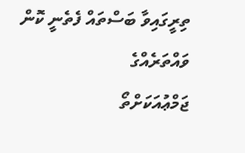ތިރީގައިވާ ބަސްތައް ފެތެނީ ކޮން ވައްތަރެއްގެ
ޖަމްޢުއަކަށްތޯ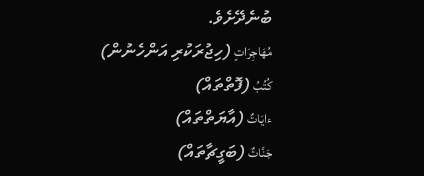ބުނެދޭށެވެ.
مُهَاجِرَاتٍ (ހިޖުރަކުރި އަންހެނުން)
كُتُبُ (ފޮތްތައް)
ءايَاتٌ (އާޔަތްތައް)
جَنَّاتٌ (ބަގީޗާތައް)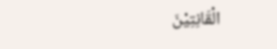الْقَانِتِيْنَ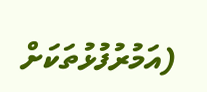(އަމުރުފުޅުތަކަށް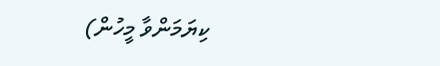ކިޔަމަންވާ މީހުން)